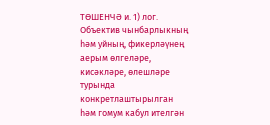ТӨШЕНЧӘ и. 1) лог. Объектив чынбарлыкның һәм уйның, фикерләүнең аерым өлгеләре, кисәкләре, өлешләре турында конкретлаштырылган һәм гомум кабул ителгән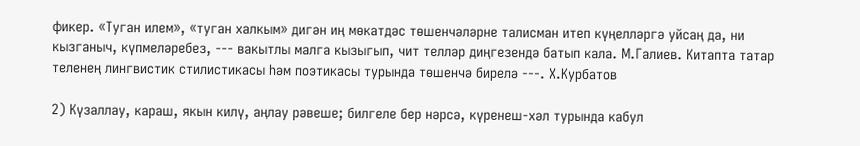фикер. «Туган илем», «туган халкым» дигән иң мөкатдәс төшенчәләрне талисман итеп күңелләргә уйсаң да, ни кызганыч, күпмеләребез, --- вакытлы малга кызыгып, чит телләр диңгезендә батып кала. М.Галиев. Китапта татар теленең лингвистик стилистикасы һәм поэтикасы турында төшенчә бирелә ---. Х.Курбатов

2) Күзаллау, караш, якын килү, аңлау рәвеше; билгеле бер нәрсә, күренеш-хәл турында кабул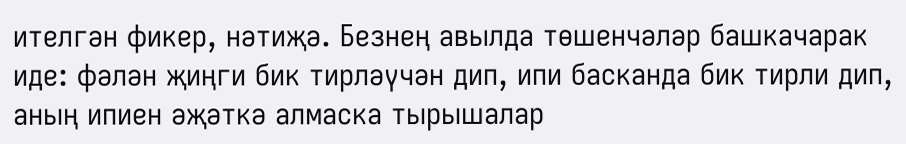ителгән фикер, нәтиҗә. Безнең авылда төшенчәләр башкачарак иде: фәлән җиңги бик тирләүчән дип, ипи басканда бик тирли дип, аның ипиен әҗәткә алмаска тырышалар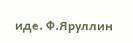иде. Ф.Яруллин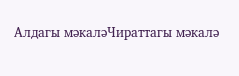Алдагы мәкаләЧираттагы мәкалә